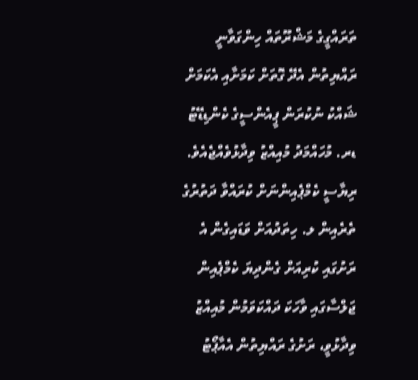ތަރައްގީގެ މަޝްރޫތައް ހިންގަވާނީ ރައްޔިތުން އެދޭ ގޮތަށް ކަމަށާއި އެކަމަށް ޝައްކު ނުކުރަން ޕީއެންސީގެ ކެންޑިޑޭޓު ޑރ. މުހައްމަދު މުއިއްޒު ވިދާޅުވެއްޖެއެވެ.
ރިޔާސީ ކެމްޕެއިންނަށް ކުރައްވާ ދަތުރުގެ ތެރެއިން ލ. ހިތަދުއަށް ވަޑައިގެން އެ ރަށުގައި ކުރިއަށް ގެންދިޔަ ކެމްޕެއިން ޖަލްސާގައި ވާހަކަ ދައްކަވަމުން މުއިއްޒު ވިދާޅުވީ، ރަށުގެ ރައްޔިތުން އެއާޕޯޓު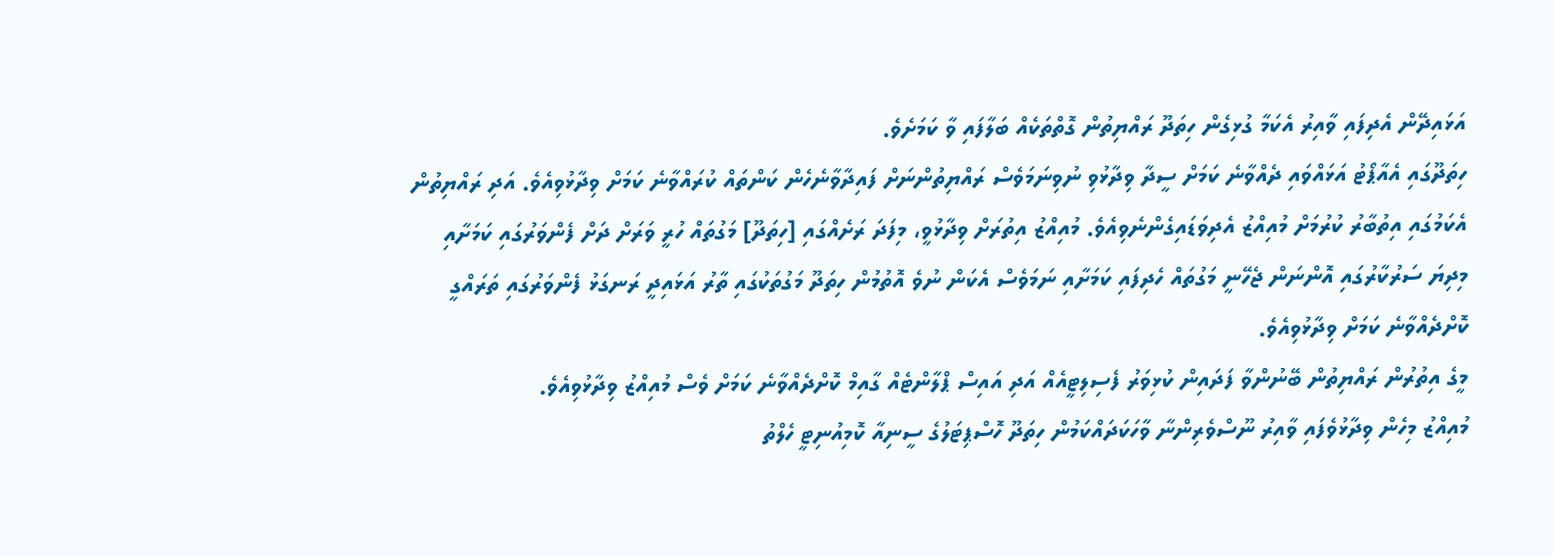އަޅައިދޭން އެދިފައި ވާއިރު އެކަމާ ގުޅިގެން ހިތަދޫ ރައްޔިތުން ގޮތްތަކެއް ބަލާފައި ވާ ކަމަށެވެ.
ހިތަދޫގައި އެއާޕޯޓު އަޅައްވައި ދެއްވާނެ ކަމަށް ސީދާ ވިދާޅުވި ނުވިނަމަވެސް ރައްޔިތުންނަށް ފައިދާވާނެހެން ކަންތައް ކުރައްވާނެ ކަމަށް ވިދާޅުވިއެވެ. އަދި ރައްޔިތުން އެކަމުގައި އިތުބާރު ކުރުމަށް މުއިއްޒު އެދިވަޑައިގެންނެވިއެވެ. މުއިއްޒު އިތުރަށް ވިދާޅުވީ، މިފަދަ ރަށެއްގައި [ހިތަދޫ] މަގުތައް ހުރީ ވަރަށް ދަށް ފެންވަރުގައި ކަމަށާއި މިދިޔަ ސަރުކާރުގައި އޮންނަން ޖެހޭނީ މަގުތައް ހެދިފައި ކަމަށާއި ނަމަވެސް އެކަން ނުވެ އޮތުމުން ހިތަދޫ މަގުތަކުގައި ތާރު އަޅައިދީ ރަނގަޅު ފެންވަރުގައި ތަރައްގީ ކޮށްދެއްވާނެ ކަމަށް ވިދާޅުވިއެވެ.
މީގެ އިތުރުން ރައްޔިތުން ބޭނުންވާ ފަދައިން ކުޅިވަރު ފެސިލިޓީއެއް އަދި އައިސް ޕްލާންޓެއް ގާއިމް ކޮށްދެއްވާނެ ކަމަށް ވެސް މުއިއްޒު ވިދާޅުވިއެވެ.
މުއިއްޒު މިހެން ވިދާޅުވެފައި ވާއިރު ނޫސްވެރިންނާ ވާހަކަދައްކަމުން ހިތަދޫ ހޮސްޕިޓަލުގެ ސީނިއާ ކޮމިއުނިޓީ ހެލްތު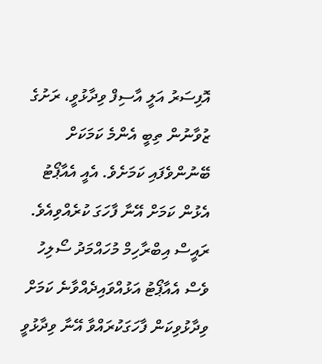އޮފިސަރު އަލީ އާސިފް ވިދާޅުވީ، ރަށުގެ ޒުވާނުން ތިބީ އެންމެ ކަމަކަށް ބޭނުންވެފައި ކަމަށެވެ. އެއީ އެއާޕޯޓު އެޅުން ކަމަށް އޭނާ ފާހަގަ ކުރެއްވިއެވެ.
ރައީސް އިބްރާހިމް މުހައްމަދު ސޯލިހު ވެސް އެއާޕޯޓު އަޅުއްވައިދެއްވާނެ ކަމަށް ވިދާޅުވިކަން ފާހަގަކުރައްވާ އޭނާ ވިދާޅުވީ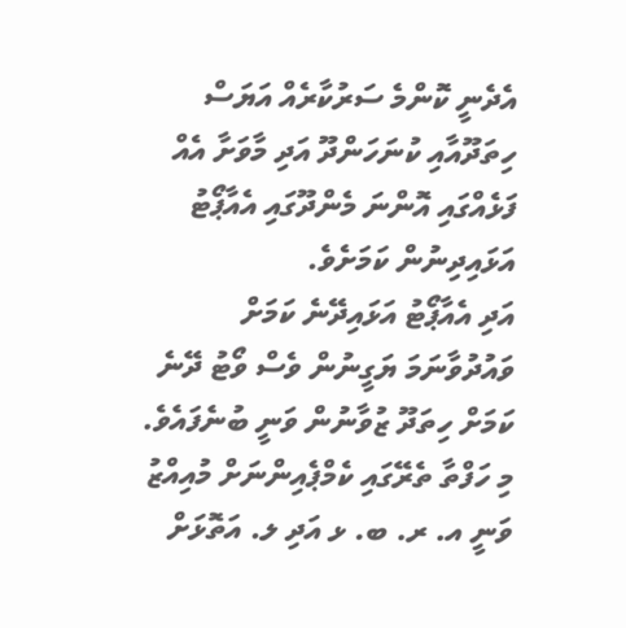އެދެނީ ކޮންމެ ސަރުކާރެއް އަޔަސް ހިތަދޫއާއި ކުނަހަންދޫ އަދި މާވަށާ އެއް ފަޅެއްގައި އޮންނަ މެންދޫގައި އެއާޕޯޓު އަޅައިދިނުން ކަމަށެވެ.
އަދި އެއާޕޯޓު އަޅައިދޭނެ ކަމަށް ވައުދުވާނަމަ ޔަގީނުން ވެސް ވޯޓު ދޭނެ ކަމަށް ހިތަދޫ ޒުވާނުން ވަނީ ބުނެފައެވެ.
މި ހަފްތާ ތެރޭގައި ކެމްޕެއިންނަށް މުއިއްޒު ވަނީ އ. ރ. ބ. ޅ އަދި ލ. އަތޮޅަށް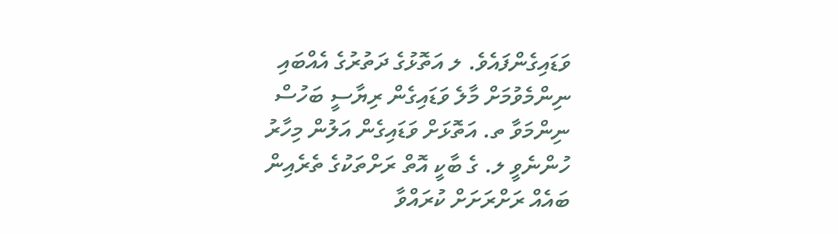ވަޑައިގެންފައެވެ. ލ އަތޮޅުގެ ދަތުރުގެ އެއްބައި ނިންމެވުމަށް މާލެ ވަޑައިގެން ރިޔާސީ ބަހުސް ނިންމަވާ ތ. އަތޮޅަށް ވަޑައިގެން އަލުން މިހާރު ހުންނެވީ ލ. ގެ ބާކީ އޮތް ރަށްތަކުގެ ތެރެއިން ބައެއް ރަށްރަށަށް ކުރައްވާ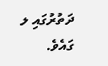ދަތުރުގައި ލ ގައެވެ.